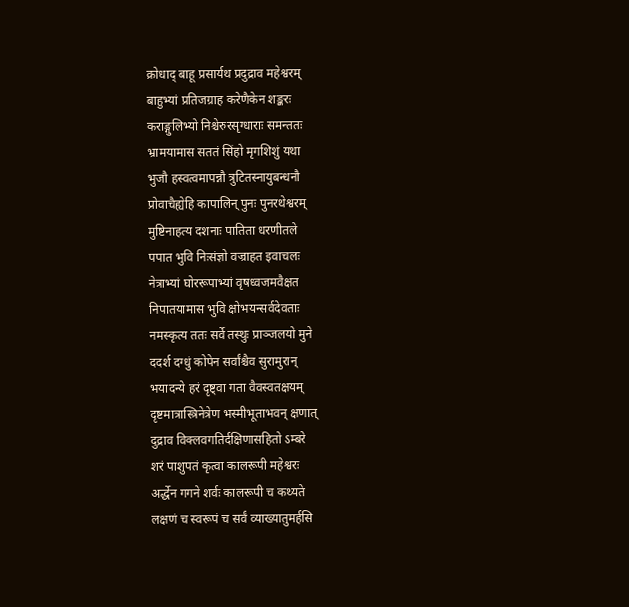क्रोधाद् बाहू प्रसार्यथ प्रदुद्राव महेश्वरम्
बाहुभ्यां प्रतिजग्राह करेणैकेन शङ्करः
कराङ्गुलिभ्यो निश्चेरुरसृग्धाराः समन्ततः
भ्रामयामास सततं सिंहो मृगशिशुं यथा
भुजौ हस्वत्वमापन्नौ त्रुटितस्नायुबन्धनौ
प्रोवाचैह्येहि कापालिन् पुनः पुनरथेश्वरम्
मुष्टिनाहत्य दशनाः पातिता धरणीतले
पपात भुवि निःसंज्ञो वज्राहत इवाचलः
नेत्राभ्यां घोररूपाभ्यां वृषध्वजमवैक्षत
निपातयामास भुवि क्षोभयन्सर्वदेवताः
नमस्कृत्य ततः सर्वे तस्थुः प्राञ्जलयो मुने
ददर्श दग्धुं कोपेन सर्वांश्चैव सुरामुरान्
भयादन्ये हरं दृष्ट्वा गता वैवस्वतक्षयम्
दृष्टमात्रास्त्रिनेत्रेण भस्मीभूताभवन् क्षणात्
दुद्राव विक्लवगतिर्दक्षिणासहितो ऽम्बरे
शरं पाशुपतं कृत्वा कालरूपी महेश्वरः
अर्द्धेन गगने शर्वः कालरूपी च कथ्यते
लक्षणं च स्वरूपं च सर्वं व्याख्यातुमर्हसि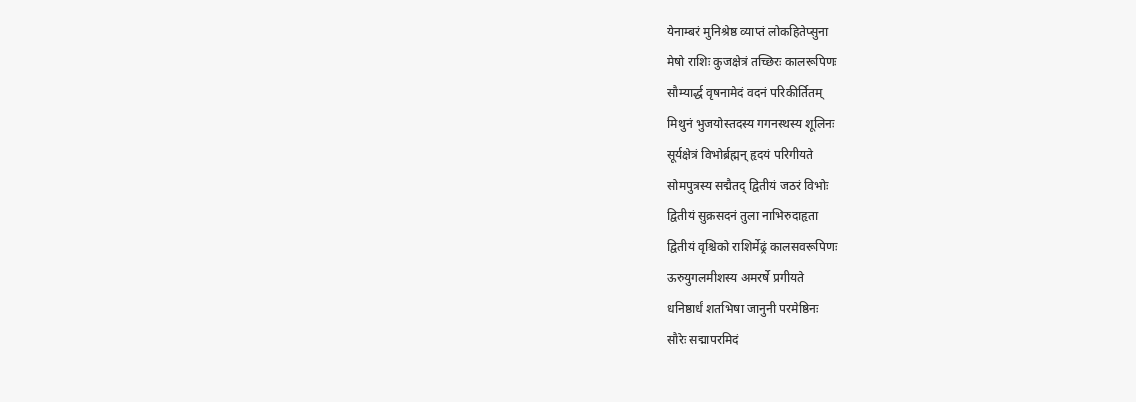येनाम्बरं मुनिश्रेष्ठ व्याप्तं लोकहितेप्सुना
मेषो राशिः कुजक्षेत्रं तच्छिरः कालरूपिणः
सौम्यार्द्ध वृषनामेदं वदनं परिकीर्तितम्
मिथुनं भुजयोस्तदस्य गगनस्थस्य शूलिनः
सूर्यक्षेत्रं विभोर्ब्रह्मन् हृदयं परिगीयते
सोमपुत्रस्य सद्मैतद् द्वितीयं जठरं विभोः
द्वितीयं सुक्रसदनं तुला नाभिरुदाहृता
द्वितीयं वृश्चिको राशिर्मेढ्रं कालसवरूपिणः
ऊरुयुगलमीशस्य अमरर्षे प्रगीयते
धनिष्ठार्धं शतभिषा जानुनी परमेष्ठिनः
सौरेः सद्मापरमिदं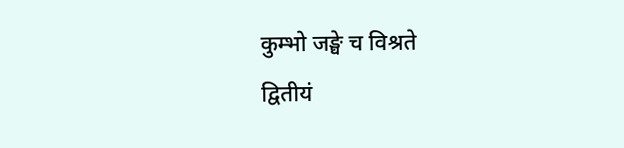कुम्भो जङ्घे च विश्रते
द्वितीयं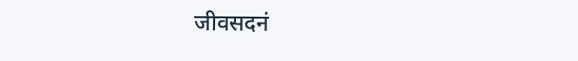जीवसदनं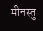मीनस्तु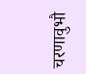चरणावुभौ